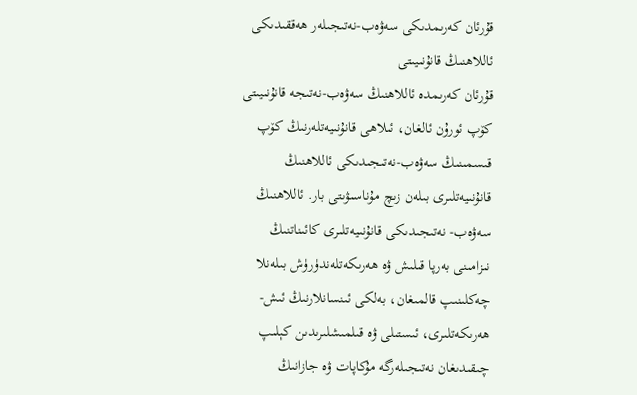قۇرئان كەرىمدىكى سەۋەب-نەتىجىلەر ھەققىدىكى ئاللاھنىڭ قانۇنىيىتى
قۇرئان كەرىمدە ئاللاھنىڭ سەۋەب-نەتىجە قانۇنىيىتى كۆپ ئورۇن ئالغان، ئىلاھى قانۇنىيەتلەرنىڭ كۆپ قىسمىنىڭ سەۋەب-نەتىجىدىكى ئاللاھنىڭ قانۇنىيەتلىرى بىلەن زىچ مۇناسىۋىتى بار. ئاللاھنىڭ سەۋەب- نەتىجىدىكى قانۇنىيەتلىرى كائىناتنىڭ نىزامىنى بەرپا قىلىش ۋە ھەرىكەتلەندۈرۈش بىلەنلا چەكلىنىپ قالمىغان، بەلكى ئىنسانلارنىڭ ئىش-ھەرىكەتلىرى، ئىستىلى ۋە قىلمىشلىرىدىن كېلىپ چىقىدىغان نەتىجىلەرگە مۇكاپات ۋە جازانىڭ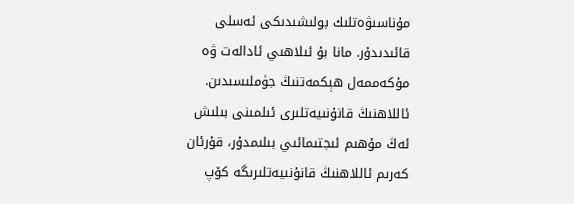مۇناسىۋەتلىك بولىشىدىكى ئەسلى قائىدىدۇر. مانا بۇ ئىلاھىي ئادالەت ۋە مۇكەممەل ھېكمەتنىڭ جۈملىسىدىن. ئاللاھنىڭ قانۇنىيەتلىرى ئىلمىنى بىلىش ئەڭ مۇھىم ئىجتىمائىي بىلىمدۇر، قۇرئان كەرىم ئاللاھنىڭ قانۇنىيەتلىرىگە كۆپ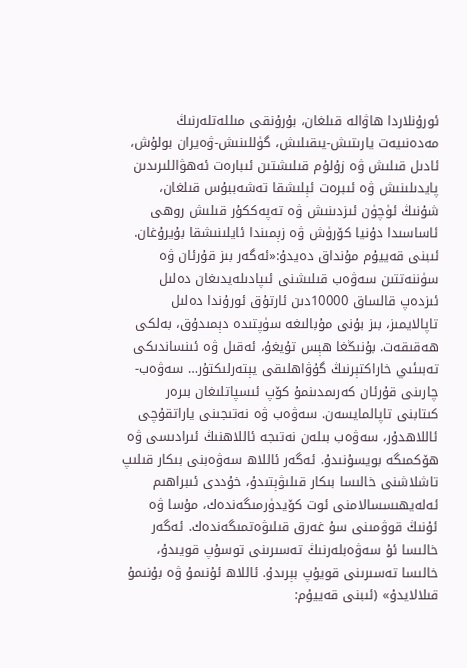ئورۇنلاردا ھاۋالە قىلغان، بۇرۇنقى مىللەتلەرنىڭ مەدەنىيەت يارىتىش-يىقىلىش، گۈللىنىش-ۋەيران بولۇش، ئادىل قىلىش ۋە زۇلۇم قىلىشتىن ئىبارەت ئەھۋاللىرىدىن پايدىلىنىش ۋە ئىبرەت ئېلىشقا تەشەببۇس قىلغان، شۇنىڭ ئۈچۈن ئىزدىنىش ۋە تەپەككۇر قىلىش روھى ئاساسىدا دۇنيا كۆرۈش ۋە زېمىندا ئايلىنىشقا بۇيرۇغان.
ئىبنى قەييۇم مۇنداق دەيدۇ:«ئەگەر بىز قۇرئان ۋە سۈننەتتىن سەۋەب قىلىشنى ئىپادىلەيدىغان دەلىل ئىزدەپ قالساق 10000دىن ئارتۇق ئورۇندا دەلىل تاپالايمىز، بىز بۇنى مۇبالىغە سۈپتىدە دېمىدۇق، بەلكى ھەقىقەت. بۇنىڭغا ھېس تۇيغۇ، ئەقىل ۋە ئىنساندىكى تەبىئىي خاراكتېرنىڭ گۇۋاھلىقى يېتەرلىكتۇر… سەۋەب-چارىنى قۇرئان كەرىمدىنمۇ كۆپ ئىسپاتلىغان بىرەر كىتابنى تاپالمايسەن. سەۋەب ۋە نەتىجىنى ياراتقۇچى ئاللاھدۇر، سەۋەب بىلەن نەتىجە ئاللاھنىڭ ئىرادىسى ۋە ھۆكمىگە بويسۇنىدۇ. ئەگەر ئاللاھ سەۋەبنى بىكار قىلىپ تاشلاشنى خالىسا بىكار قىلىۋېتىدۇ، خۇددى ئىبراھىم ئەلەيھىسسالامنى ئوت كۆيدۈرمىگەندەك، مۇسا ۋە ئۇنىڭ قوۋمىنى سۇ غەرق قىلىۋەتمىگەندەك. ئەگەر خالىسا ئۇ سەۋەبلەرنىڭ تەسىرىنى توسۇپ قويىدۇ، خالىسا تەسىرىنى قويۇپ بېرىدۇ. ئاللاھ ئۇنىمۇ ۋە بۇنىمۇ قىلالايدۇ» (ئىبنى قەييۇم: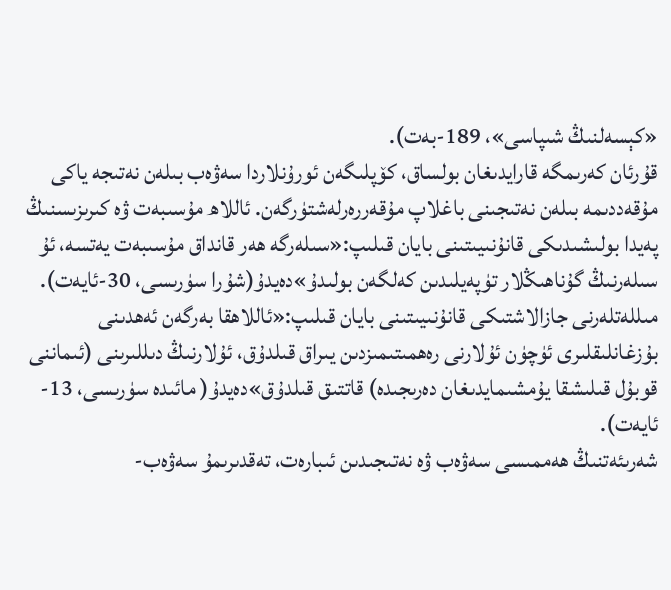«كېسەلنىڭ شىپاسى»، 189-بەت).
قۇرئان كەرىمگە قارايدىغان بولساق، كۆپلىگەن ئورۇنلاردا سەۋەب بىلەن نەتىجە ياكى مۇقەددىمە بىلەن نەتىجىنى باغلاپ مۇقەررەرلەشتۈرگەن. ئاللاھ مۇسىبەت ۋە كىرىزىسنىڭ پەيدا بولىشىدىكى قانۇنىيىتىنى بايان قىلىپ:«سىلەرگە ھەر قانداق مۇسىبەت يەتسە، ئۇ سىلەرنىڭ گۇناھىڭلار تۈپەيلىدىن كەلگەن بولىدۇ»دەيدۇ(شۇرا سۈرىسى، 30-ئايەت). مىللەتلەرنى جازالاشتىكى قانۇنىيىتىنى بايان قىلىپ:«ئاللاھقا بەرگەن ئەھدىنى بۇزغانلىقلىرى ئۈچۈن ئۇلارنى رەھمىتىمىزدىن يىراق قىلدۇق، ئۇلارنىڭ دىللىرىنى (ئىماننى قوبۇل قىلىشقا يۇمشىمايدىغان دەرىجىدە) قاتتىق قىلدۇق»دەيدۇ( مائىدە سۈرىسى، 13-ئايەت).
شەرىئەتنىڭ ھەممىسى سەۋەب ۋە نەتىجىدىن ئىبارەت، تەقدىرىمۇ سەۋەب-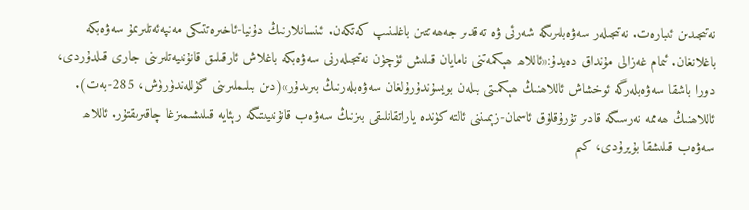نەتىجىدىن ئىبارەت. نەتىجىلەر سەۋەبلىرىگە شەرئى ۋە تەقدىر جەھەتتىن باغلىنىپ كەتكەن. ئىنسانلارنىڭ دۇنيا-ئاخىرەتتىكى مەنپەئەتلىرىمۇ سەۋەبكە باغلانغان. ئىمام غەزالى مۇنداق دەيدۇ:«ئاللاھ ھېكمەتنى نامايان قىلىش ئۈچۈن نەتىجىلەرنى سەۋەبكە باغلاش ئارقىلىق قانۇنىيەتلىرىنى جارى قىلدۇردى، دورا باشقا سەۋەبلەرگە ئوخشاش ئاللاھنىڭ ھېكمىتى بىلەن بويسۇندۇرۇلغان سەۋەبلەرنىڭ بىرىدۇر»(دىن بىلىملىرىنى گۈللەندۈرۈش، 285-بەت).
ئاللاھنىڭ ھەممە نەرسىگە قادىر تۇرۇقلۇق ئاسمان-زېمىننى ئالتە كۈندە ياراتقانلىقى بىزنىڭ سەۋەب قانۇنىيىتىگە رېئايە قىلىشىمىزغا چاقىرىقتۇر. ئاللاھ سەۋەب قىلىشقا بۇيرۇدى، كىم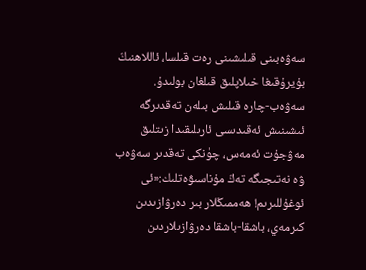سەۋەبىنى قىلىشىنى رەت قىلسا، ئاللاھنىڭ بۇيرۇقىغا خىلاپلىق قىلغان بولىدۇ.
سەۋەب-چارە قىلىش بىلەن تەقدىرگە ئىشىنىش ئەقىدىسى ئارىلىقىدا زىتلىق مەۋجۇت ئەمەس، چۈنكى تەقدىر سەۋەب ۋە نەتىجىگە تەڭ مۇناسىۋەتلىك:«ئى ئوغۇللىرىم! ھەممىڭلار بىر دەرۋازىدىن كىرمەي، باشقا-باشقا دەرۋازىلاردىن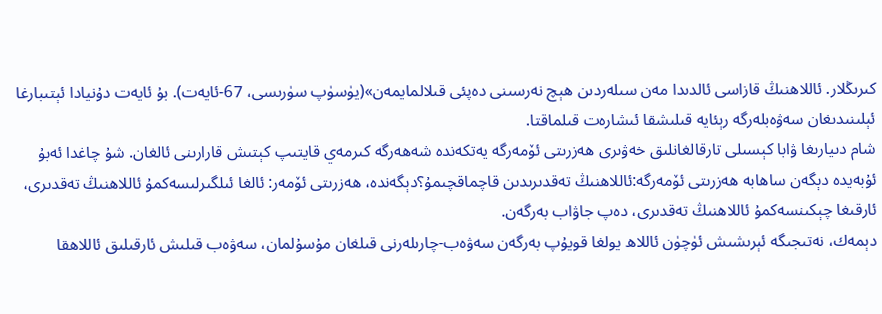كىرىڭلار. ئاللاھنىڭ قازاسى ئالدىدا مەن سىلەردىن ھېچ نەرسىنى دەپئى قىلالمايمەن»(يۈسۈپ سۈرىسى، 67-ئايەت). بۇ ئايەت دۇنيادا ئېتىبارغا ئېلىنىدىغان سەۋەبلەرگە رېئايە قىلىشقا ئىشارەت قىلماقتا.
شام دىيارىغا ۋابا كېسىلى تارقالغانلىق خەۋىرى ھەزرىتى ئۆمەرگە يەتكەندە شەھەرگە كىرمەي قايتىپ كېتىش قارارىنى ئالغان. شۇ چاغدا ئەبۇ ئۇبەيدە دېگەن ساھابە ھەزرىتى ئۆمەرگە:ئاللاھنىڭ تەقدىرىدىن قاچماقچىمۇ؟دېگەندە، ھەزرىتى ئۆمەر: ئالغا ئىلگىرلىسەكمۇ ئاللاھنىڭ تەقدىرى، ئارقىغا چېكىنسەكمۇ ئاللاھنىڭ تەقدىرى، دەپ جاۋاب بەرگەن.
دېمەك، نەتىجىگە ئېرىشىش ئۈچۈن ئاللاھ يولغا قويۇپ بەرگەن سەۋەب-چارىلەرنى قىلغان مۇسۇلمان، سەۋەب قىلىش ئارقىلىق ئاللاھقا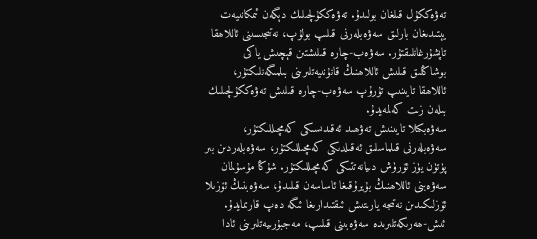تەۋەككۇل قىلغان بولىدۇ. تەۋەككۇلچىلىك دېگەن ئىمكانىيەت يېتىدىغان بارلىق سەۋەبلەرنى قىلىپ بولۇپ، نەتىجىسىنى ئاللاھقا تاپشۇرغانلىقتۇر. سەۋەب-چارە قىلىشتىن قېچىش ياكى بوشاڭلىق قىلىش ئاللاھنىڭ قانۇنىيەتلىرىنى بىلمىگەنلىكتۇر، ئاللاھقا تايىنىپ تۇرۇپ سەۋەب-چارە قىلىش تەۋەككۇلچىلىك بىلەن زىت كەلمەيدۇ.
سەۋەبكىلا تايىنىش تەۋھىد ئەقىدىسىكى كەمچىللىكتۇر، سەۋەبلەرنى قىلماسلىق ئەقىلدىكى كەمچىللىكتۇر، سەۋەبلەردىن بىر پۈتۈن يۈز ئۆرۈش دىيانەتتىكى كەمچىللىكتۇر. شۇڭا مۇسۇلمان سەۋەبنى ئاللاھنىڭ بۇيرۇقىغا ئاساسەن قىلىدۇ، سەۋەبنىڭ ئۆزىلا ئۆزلىكىدىن نەتىجە يارىتىش ئىقتىدارىغا ئىگە دەپ قارىمايدۇ. ئىش-ھەرىكەتلىرىدە سەۋەبىنى قىلىپ، مەجبۇرىيەتلىرىنى ئادا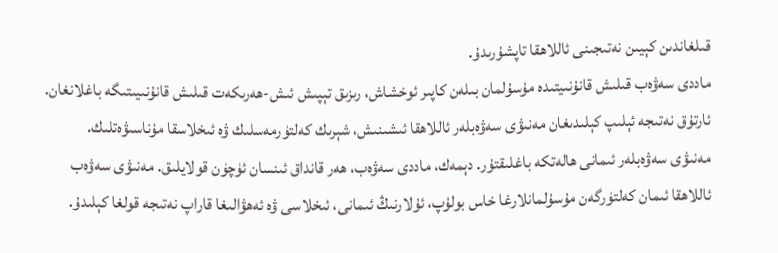قىلغاندىن كېيىن نەتىجىنى ئاللاھقا تاپشۇرىدۇ.
ماددى سەۋەب قىلىش قانۇنىيتىدە مۇسۇلمان بىلەن كاپىر ئوخشاش، رىزىق تېپىش ئىش-ھەرىكەت قىلىش قانۇنىيىتىگە باغلانغان. ئارتۇق نەتىجە ئېلىپ كېلىدىغان مەنىۋى سەۋەبلەر ئاللاھقا ئىشىنىش، شېرىك كەلتۈرمەسلىك ۋە ئىخلاسقا مۇناسىۋەتلىك. مەنىۋى سەۋەبلەر ئىمانى ھالەتكە باغلىقتۇر. دېمەك، ماددى سەۋەب، ھەر قانداق ئىنسان ئۈچۈن قولايلىق. مەنىۋى سەۋەب ئاللاھقا ئىمان كەلتۈرگەن مۇسۇلمانلارغا خاس بولۇپ، ئۇلارنىڭ ئىمانى، ئىخلاسى ۋە ئەھۋالىغا قاراپ نەتىجە قولغا كېلىدۇ.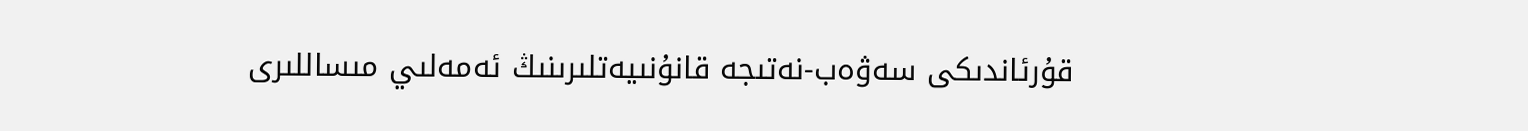قۇرئاندىكى سەۋەب-نەتىجە قانۇنىيەتلىرىنىڭ ئەمەلىي مىساللىرى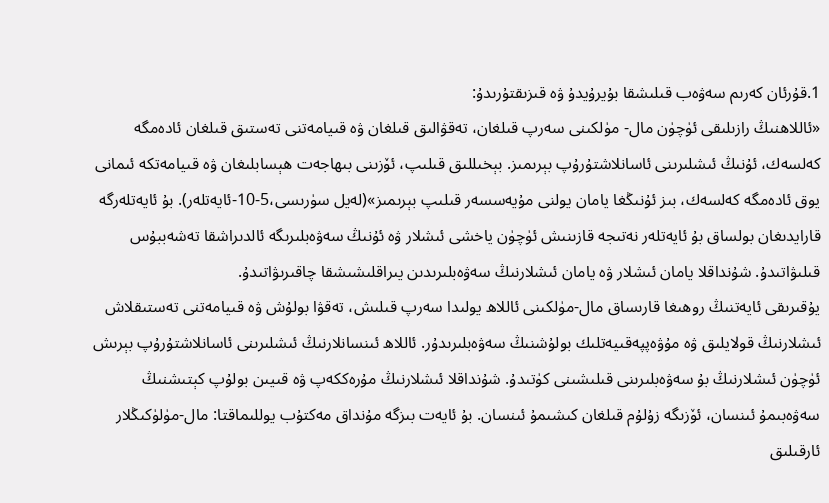1.قۇرئان كەرىم سەۋەب قىلىشقا بۇيرۇيدۇ ۋە قىزىقتۇرىدۇ:
«ئاللاھنىڭ رازىلىقى ئۈچۈن مال- مۈلكىنى سەرپ قىلغان، تەقۋالىق قىلغان ۋە قىيامەتنى تەستىق قىلغان ئادەمگە كەلسەك، ئۇنىڭ ئىشلىرىنى ئاسانلاشتۇرۇپ بېرىمىز. بېخىللىق قىلىپ، ئۆزىنى بىھاجەت ھېسابلىغان ۋە قىيامەتكە ئىمانى يوق ئادەمگە كەلسەك، بىز ئۇنىڭغا يامان يولنى مۇيەسسەر قىلىپ بېرىمىز»(لەيل سۈرىسى،5-10-ئايەتلەر). بۇ ئايەتلەرگە قارايدىغان بولساق بۇ ئايەتلەر نەتىجە قازىنىش ئۈچۈن ياخشى ئىشلار ۋە ئۇنىڭ سەۋەبلىرىگە ئالدىراشقا تەشەببۇس قىلىۋاتىدۇ. شۇنداقلا يامان ئىشلار ۋە يامان ئىشلارنىڭ سەۋەبلىرىدىن يىراقلىشىشقا چاقىرىۋاتىدۇ.
يۇقىرىقى ئايەتنىڭ روھىغا قارىساق مال-مۈلكىنى ئاللاھ يولىدا سەرپ قىلىش، تەقۋا بولۇش ۋە قىيامەتنى تەستىقلاش ئىشلارنىڭ قولايلىق ۋە مۇۋەپپەقىيەتلىك بولۇشنىڭ سەۋەبلىرىدۇر. ئاللاھ ئىنسانلارنىڭ ئىشلىرىنى ئاسانلاشتۇرۇپ بېرىش ئۈچۈن ئىشلارنىڭ بۇ سەۋەبلىرىنى قىلىشىنى كۈتىدۇ. شۇنداقلا ئىشلارنىڭ مۇرەككەپ ۋە قىيىن بولۇپ كېتىشنىڭ سەۋەبىمۇ ئىنسان، ئۆزىگە زۇلۇم قىلغان كىشىمۇ ئىنسان. بۇ ئايەت بىزگە مۇنداق مەكتۇب يوللىماقتا: مال-مۈلۈكىڭلار ئارقىلىق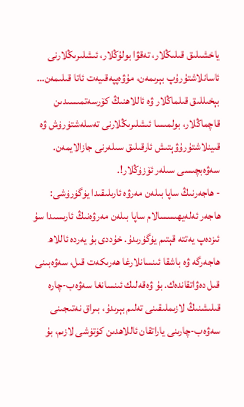ياخشىلىق قىلىڭلار، تەقۋا بولۇڭلار، ئىشلىرىڭلارنى ئاسانلاشتۇرۇپ بېرىمەن، مۇۋەپپەقىيەت ئاتا قىلىمەن… بېخىللىق قىلماڭلار ۋە ئاللاھنىڭ كۆرسەتمىسىدىن قاچماڭلار، بولمىسا ئىشلىرىڭلارنى تەسلەشتۈرۈش ۋە قىينلاشتۇرۇۋېتىش ئارقىلىق سىلەرنى جازالايمەن. سەۋەبچىسى سىلەر ئۆزۈڭلار!.
- ھاجەرنىڭ ساپا بىلەن مەرۋە ئارىلىقىدا يۈگۈرۈشى:
ھاجەر ئەلەيھىسسالام ساپا بىلەن مەرۋەنىڭ ئارىسىدا سۇ ئىزدەپ يەتتە قېتىم يۈگۈرىدۇ. خۇددى بۇ يەردە ئاللاھ ھاجەرگە ۋە باشقا ئىنسانلارغا ھەرىكەت قىل، سەۋەبىنى قىل دەۋاتقاندەك. بۇ ۋەقەلىك ئىنسانغا سەۋەب-چارە قىلىشنىڭ لازىملىقىنى تەلىم بېرىدۇ، بىراق نەتىجىنى سەۋەب-چارىنى ياراتقان ئاللاھدىن كۈتۈشى لازىم، بۇ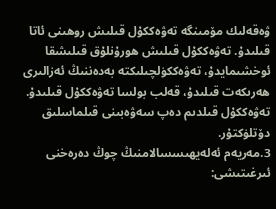ۋەقەلىك مۆمىنگە تەۋەككۇل قىلىش روھىنى ئاتا قىلىدۇ. تەۋەككۇل قىلىش ھورۇنلۇق قىلىشقا ئوخشىمايدۇ، تەۋەككۈلچىلىكتە بەدەننىڭ ئەزالىرى ھەرىكەت قىلىدۇ، قەلب بولسا تەۋەككۇل قىلىدۇ. تەۋەككۇل قىلدىم دەپ سەۋەبىنى قىلماسلىق دۆتلۈكتۇر.
3.مەريەم ئەلەيھىسسالامنىڭ چوڭ دەرەخنى ئىرغىتىشى: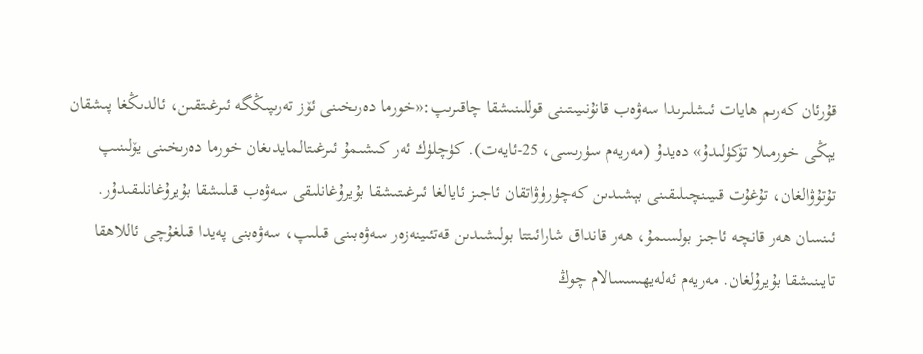قۇرئان كەرىم ھايات ئىشلىرىدا سەۋەب قانۇنىيىتىنى قوللىنىشقا چاقىرىپ:«خورما دەرىخىنى ئۆز تەرىپىڭگە ئىرغىتقىن، ئالدىڭغا پىشقان يېڭى خورمىلا تۆكۈلىدۇ» دەيدۇ (مەريەم سۈرىسى، 25-ئايەت). كۈچلۈك ئەر كىشىمۇ ئىرغىتالمايدىغان خورما دەرىخىنى يۆلىنىپ تۇتۇۋالغان، تۇغۇت قىيىنچىلىقىنى بېشىدىن كەچۈرۈۋاتقان ئاجىز ئايالغا ئىرغىتىشقا بۇيرۇغانلىقى سەۋەب قىلىشقا بۇيرۇغانلىقىدۇر. ئىنسان ھەر قانچە ئاجىز بولسىمۇ، ھەر قانداق شارائىتتا بولىشىدىن قەتئىينەزەر سەۋەبىنى قىلىپ، سەۋەبنى پەيدا قىلغۇچى ئاللاھقا تايىنىشقا بۇيرۇلغان. مەريەم ئەلەيھىسسالام چوڭ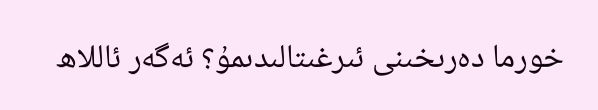خورما دەرىخىنى ئىرغىتالىدىمۇ؟ ئەگەر ئاللاھ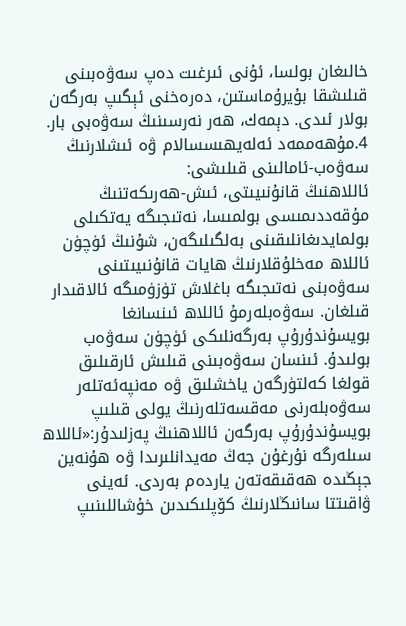خالىغان بولسا، ئۇنى ئىرغىت دەپ سەۋەبىنى قىلىشقا بۇيرۇماستىن، دەرەخنى ئېگىپ بەرگەن بولار ئىدى. دېمەك، ھەر نەرسىنىڭ سەۋەبى بار.
4.مۇھەممەد ئەلەيھىسسالام ۋە ئىشلارنىڭ سەۋەب-ئامالىنى قىلىشى:
ئاللاھنىڭ قانۇنىيىتى، ئىش-ھەرىكەتنىڭ مۇقەددىمىسى بولمىسا، نەتىجىگە يەتكىلى بولمايدىغانلىقىنى بەلگىلىگەن، شۇنىڭ ئۈچۈن ئاللاھ مەخلۇقلارنىڭ ھايات قانۇنىيىتىنى سەۋەبنى نەتىجىگە باغلاش تۈزۈمىگە ئالاقىدار قىلغان. سەۋەبلەرمۇ ئاللاھ ئىنسانغا بويسۇندۇرۇپ بەرگەنلىكى ئۈچۈن سەۋەب بولىدۇ. ئىنسان سەۋەبىنى قىلىش ئارقىلىق قولغا كەلتۈرگەن ياخشلىق ۋە مەنپەئەتلەر سەۋەبلەرنى مەقسەتلەرنىڭ يولى قىلىپ بويسۇندۇرۇپ بەرگەن ئاللاھنىڭ پەزلىدۇر:«ئاللاھ سىلەرگە نۇرغۇن جەڭ مەيدانلىرىدا ۋە ھۇنەين جېڭىدە ھەقىقەتەن ياردەم بەردى. ئەينى ۋاقىتتا سانىڭلارنىڭ كۆپلىكىدىن خۇشاللىنىپ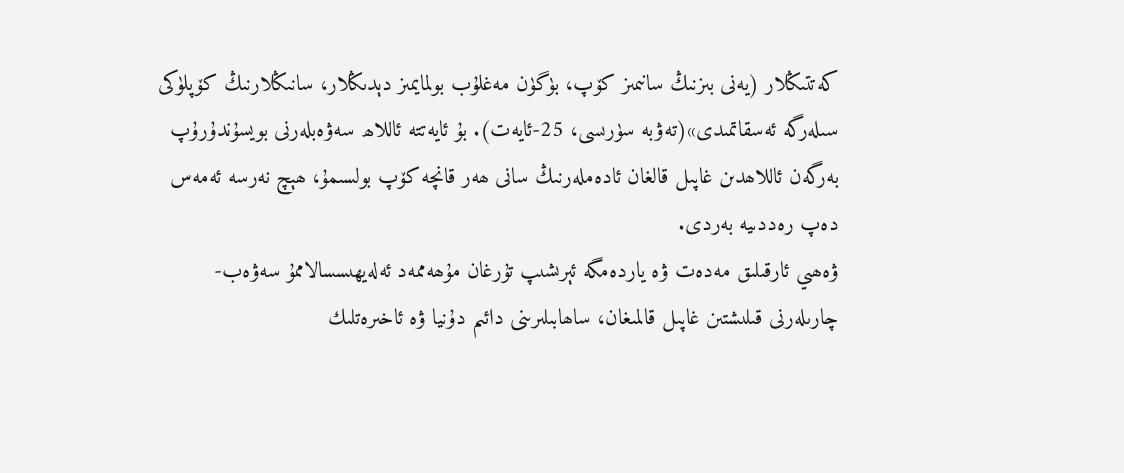كەتتىڭلار (يەنى بىزنىڭ سانىمىز كۆپ، بۈگۈن مەغلۇب بولمايمىز دېدىڭلار، سانىڭلارنىڭ كۆپلۈكى سىلەرگە ئەسقاتمىدى»(تەۋبە سۈرىسى، 25-ئايەت). بۇ ئايەتتە ئاللاھ سەۋەبلەرنى بويسۇندۇرۇپ بەرگەن ئاللاھدىن غاپىل قالغان ئادەملەرنىڭ سانى ھەر قانچە كۆپ بولسىمۇ، ھېچ نەرسە ئەمەس دەپ رەددىيە بەردى.
ۋەھىي ئارقىلىق مەدەت ۋە ياردەمگە ئېرىشىپ تۇرغان مۇھەممەد ئەلەيھىسسالاممۇ سەۋەب-چارىلەرنى قىلىشتىن غاپىل قالمىغان، ساھابىلىرىنى دائىم دۇنيا ۋە ئاخىرەتلىك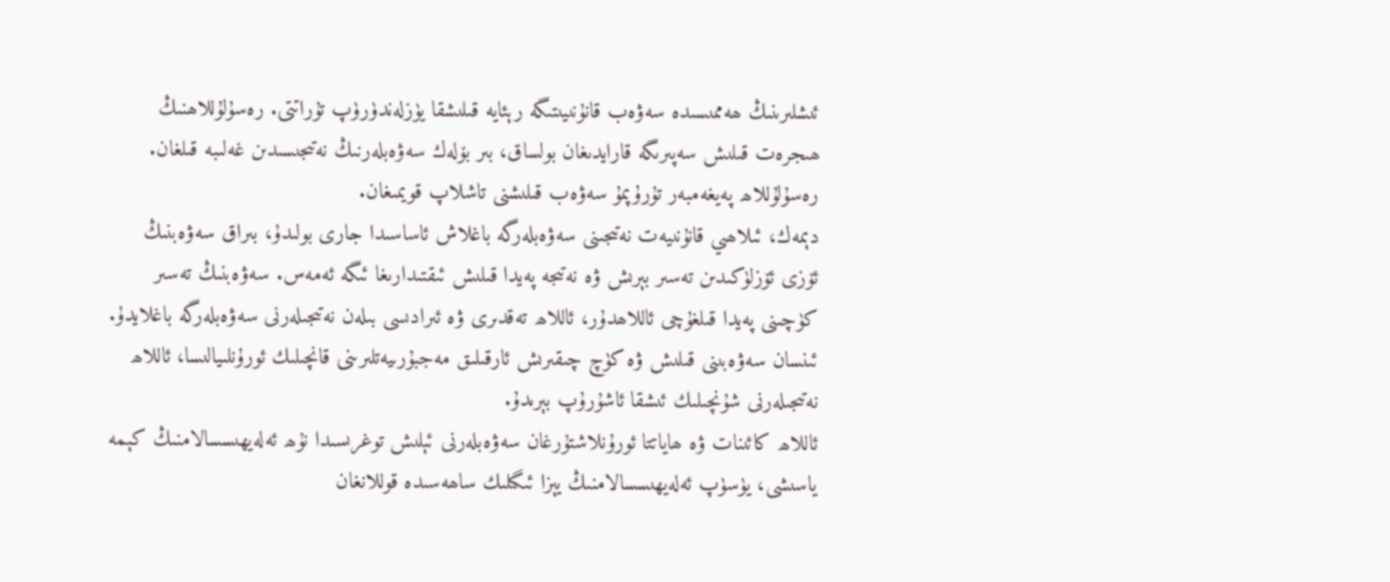ئىشلىرىنىڭ ھەممىسىدە سەۋەب قانۇنىيىتىگە رېئايە قىلىشقا يۈزلەندۈرۈپ تۇراتتى. رەسۇلۇللاھنىڭ ھىجرەت قىلىش سەپىرىگە قارايدىغان بولساق، بىر بۆلەك سەۋەبلەرنىڭ نەتىجىسىدىن غەلىبە قىلغان. رەسۇلۇللاھ پەيغەمبەر تۇرۇپمۇ سەۋەب قىلىشنى تاشلاپ قويمىغان.
دېمەك، ئىلاھىي قانۇنىيەت نەتىجىنى سەۋەبلەرگە باغلاش ئاساسىدا جارى بولىدۇ، بىراق سەۋەبنىڭ ئۆزى ئۆزلۈكىدىن تەسىر بېرىش ۋە نەتىجە پەيدا قىلىش ئىقتىدارىغا ئىگە ئەمەس. سەۋەبنىڭ تەسىر كۈچىنى پەيدا قىلغۇچى ئاللاھدۇر، ئاللاھ تەقدىرى ۋە ئىرادىسى بىلەن نەتىجىلەرنى سەۋەبلەرگە باغلايدۇ. ئىنسان سەۋەبىنى قىلىش ۋە كۈچ چىقىرىش ئارقىلىق مەجبۇرىيەتلىرىنى قانچىلىك ئورۇنلىيالىسا، ئاللاھ نەتىجىلەرنى شۇنچىلىك ئىشقا ئاشۇرۇپ بېرىدۇ.
ئاللاھ كائىنات ۋە ھاياتتا ئورۇنلاشتۇرغان سەۋەبلەرنى ئېلىش توغرىسىدا نۇھ ئەلەيھىسسالامنىڭ كېمە ياسىشى، يۈسۈپ ئەلەيھىسسالامنىڭ يېزا ئىگىلىك ساھەسىدە قوللانغان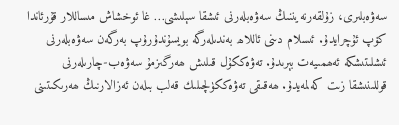سەۋەبلىرى، زۇلقەرنەيننىڭ سەۋەبلەرنى ئىشقا سېلىشى… غا ئوخشاش مىساللار قۇرئاندا كۆپ ئۇچرايدۇ. ئىسلام دىنى ئاللاھ بەندىلەرگە بويسۇندۇرۇپ بەرگەن سەۋەبلەرنى ئىشلىتىشكە ئەھمىيەت بېرىدۇ. تەۋەككۇل قىلىش ھەرگىزمۇ سەۋەب-چارىلەرنى قوللىنىشقا زىت كەلمەيدۇ. ھەقىقى تەۋەككۈلچىلىك قەلب بىلەن ئەزالارنىڭ ھەرىكىتىنى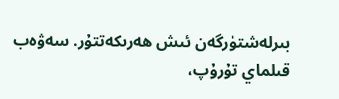بىرلەشتۈرگەن ئىش ھەرىكەتتۇر. سەۋەب قىلماي تۇرۇپ،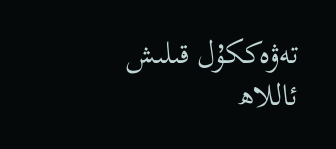تەۋەككۇل قىلىش ئاللاھ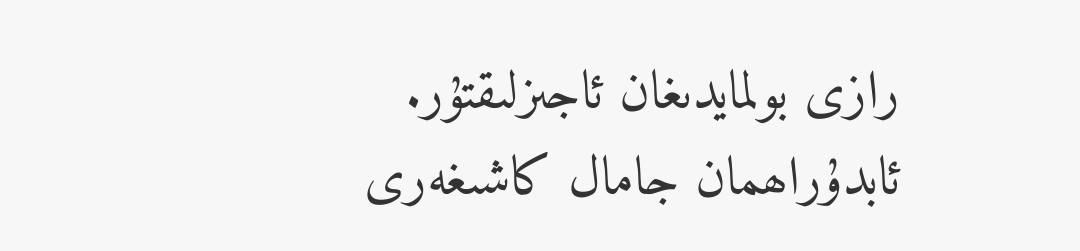رازى بولمايدىغان ئاجىزلىقتۇر.
ئابدۇراھمان جامال كاشىغەرى